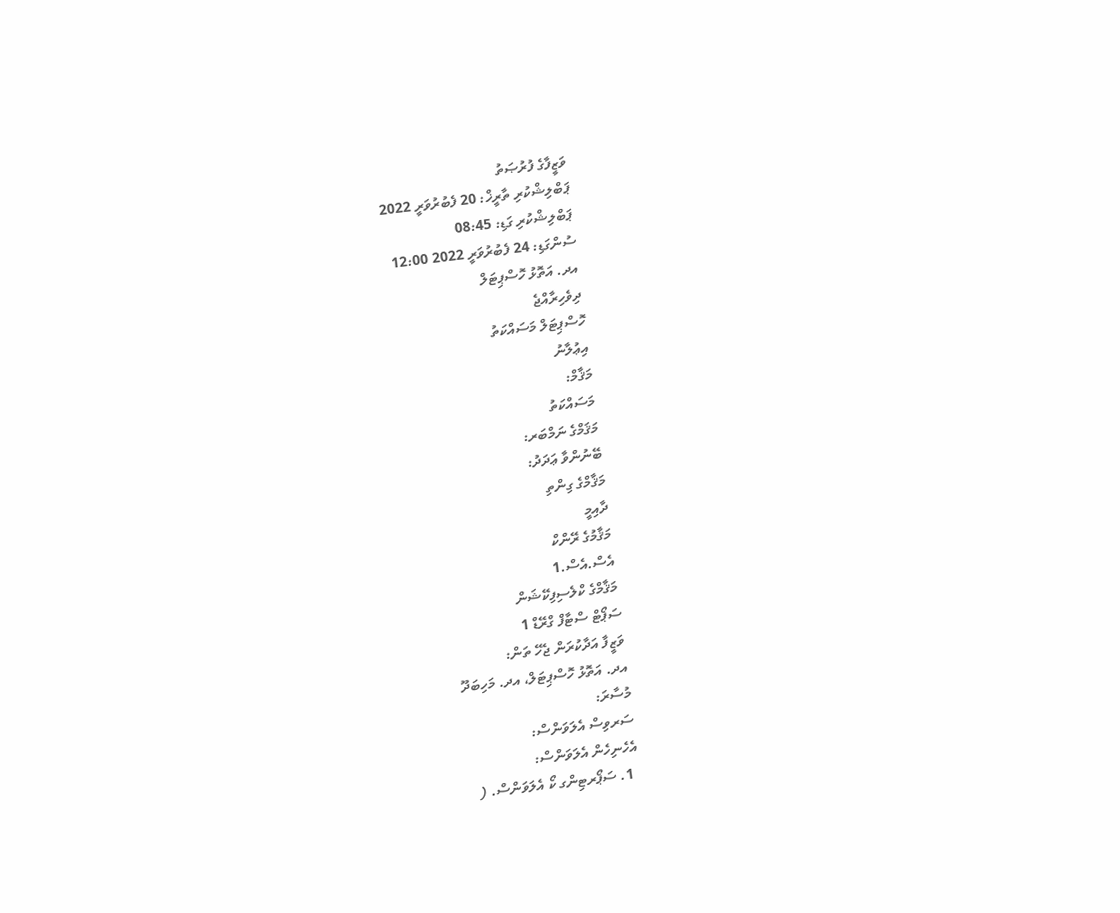ވަޒީފާގެ ފުރުޞަތު
ޕަބްލިޝްކުރި ތާރީޚް: 20 ފެބުރުވަރީ 2022
ޕަބްލިޝްކުރި ގަޑި: 08:45
ސުންގަޑި: 24 ފެބުރުވަރީ 2022 12:00
އދ. އަތޮޅު ހޮސްޕިޓަލް
ދިވެހިރާއްޖެ
ހޮސްޕިޓަލް މަސައްކަތު
އިޢުލާނު
މަޤާމް:
މަސައްކަތު
މަޤަމްގެ ނަމްބަރ:
ބޭނުންވާ ޢަދަދު:
މަޤާމްގެ ގިންތި
ދާއިމީ
މަޤާމުގެ ރޭންކް
އެސް.އެސް.1
މަޤާމްގެ ކްލެސިފިކޭޝަން
ސަޕޯޓް ސްޓާފް ގްރޭޑް 1
ވަޒީފާ އަދާކުރަން ޖެހޭ ތަން:
އދ. އަތޮޅު ހޮސްޕިޓަލް، އދ. މަހިބަދޫ
މުސާރަ:
ސަރވިސް އެލަވަންސް:
އެހެނިހެން އެލަވަންސް:
  1. ސަޕޯރޓިންގ ކޯ އެލަވަންސް. (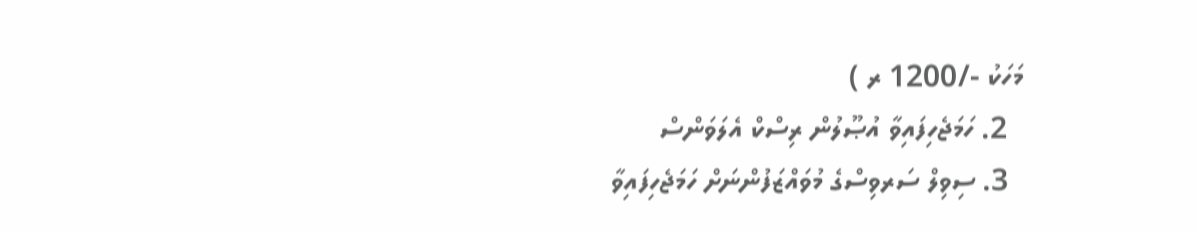މަހަކު -/1200 ރ )
  2. ހަމަޖެހިފައިވާ އުޞޫލުން ރިސްކް އެލަވަންސް
  3. ސިވިލް ސަރވިސްގެ މުވައްޒަފުންނަށް ހަމަޖެހިފައިވާ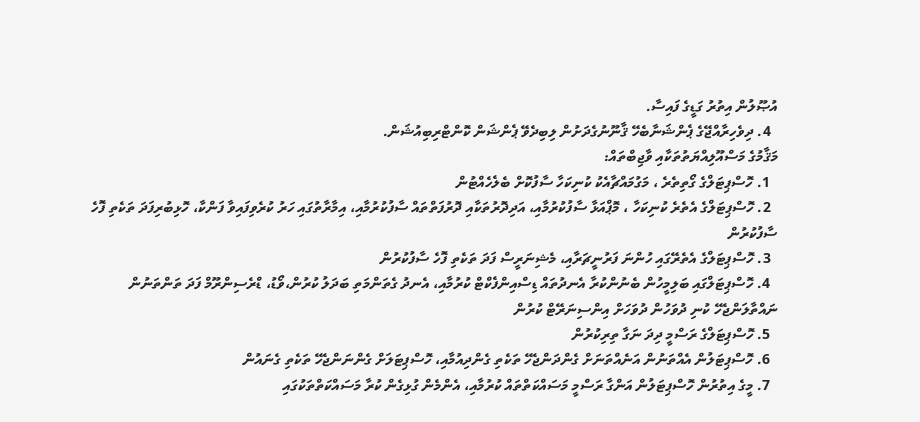އުޞޫލުން އިތުރު ގަޑީގެ ފައިސާ.
  4. ދިވެހިރާއްޖޭގެ ޕެންޝަނާބެހޭ ޤާނޫނުގެދަށުން ލިބިދެވޭ ޕެންޝަން ކޮންޓްރިބިއުޝަން.
މަޤާމުގެ މަސްއޫލިއްޔަތުތަކާއި ވާޖިބްތައް:
  1. ހޮސްޕިޓަލްގެ ގޯތިތެރެ ، މަގުމައްޗާއެކު ކުނިކަހާ ސާފުކޮށް ބެލެހެއްޓުން
  2. ހޮސްޕިޓަލްގެ އެތެރެ ކުނިކަހާ ، މޮޕްއަޅާ ސާފުކުރުމާއި، އަދިދޮރުތަކާއި ދޮރުފަތްތައް ސާފުކުރުމާއި، އިމާރާތުގައި ހަރު ކުރެވިފައިވާ ފަންކާ، ހޮޅިބުރިފަދަ ތަކެތި ފޮހެ ސާފުކުރުން
  3. ހޮސްޕިޓަލްގެ އެތެރޭގައި ހުންނަ ފަރުނީޗަރާއި، މެޝިނަރީސް ފަދަ ތަކެތި ފޮހެ ސާފުކުރުން
  4. ހޮސްޕިޓަލްގައި ބަލިމީހުން ބެނުންކުރާ އެނދުތައް ޑިސްއިންފެކްޓް ކުރުމާއި، އެނދު ގެތަންމަތި ބަދަލު ކުރުން،ވޯޑު، ޑްރެސިންރޫމް ފަދަ ތަންތަނުން ނައްތާލަންޖެހޭ ކުނި ދުވަހުން ދުވަހަށް އިންސިނަރޭޓް ކުރުން
  5. ހޮސްޕިޓަލްގެ ރަސްމީ ދިދަ ނަގާ ތިރިކުރުން
  6. ހޮސްޕިޓަލުން އެއްތަނުން އަނެއްތަނަށް ގެންދަންޖެހޭ ތަކެތި ގެންދިއުމާއި، ހޮސްޕިޓަލަށް ގެންނަންޖެހޭ ތަކެތި ގެނައުން
  7. މީގެ އިތުރުން ހޮސްޕިޓަލުން އަންގާ ރަސްމީ މަސައްކަތްތައް ކުރުމާއި، އެންމެން ގުޅިގެން ކުރާ މަސައްކަތްތަކުގައި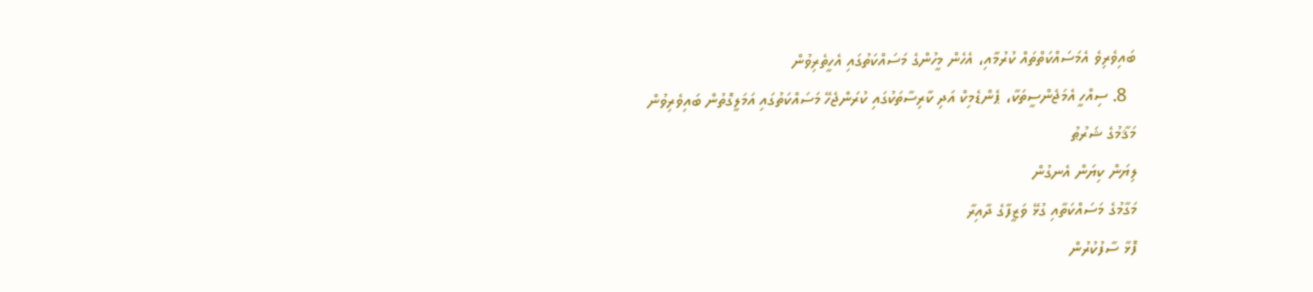ބައިވެރިވެ އެމަސައްކަތްތައް ކުރުމާއި، އެހެން މީހުންގެ މަސައްކަތުގައި އެހީތެރިވުން
  8. ސިއްހީ އެމަޖެންސީތަކާ، ޕެންޑެމިކް އަދި ކާރިސާތަކުގައި ކުރަންޖެހޭ މަސައްކަތުގައި އަމަލީގޮތުން ބައިވެރިވުން
މަޤާމުގެ ޝަރުޠު
ލިޔަން ކިޔަން އެނގުން
މަގާމުގެ މަސައްކަތާއި ގުޅޭ ވަޒީފާގެ ދާއިރާ
ފޮޅާ ސާފުކުރުން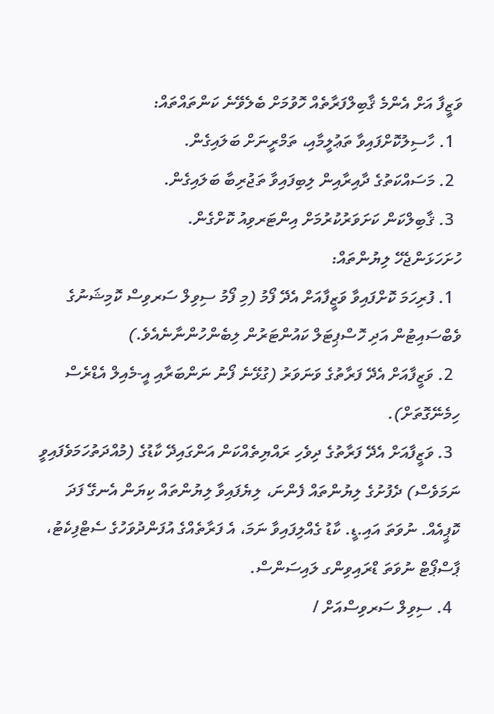ވަޒީފާ އަށް އެންމެ ޤާބިލްފަރާތެއް ހޮވުމަށް ބެލެވޭނެ ކަންތައްތައް:
  1. ހާސިލުކޮށްފައިވާ ތަޢުލީމާއި، ތަމްރީނަށް ބަލައިގެން.
  2. މަސައްކަތުގެ ދާއިރާއިން ލިބިފައިވާ ތަޖުރިބާ ބަލައިގެން.
  3. ޤާބިލްކަން ކަށަވަރުކުރުމަށް އިންޓަރވިއު ކޮށްގެން.
ހުށަހަޅަންޖެހޭ ލިޔުންތައް:
  1. ފުރިހަމަ ކޮށްފައިވާ ވަޒީފާއަށް އެދޭ ފޯމު (މި ފޯމު ސިވިލް ސަރވިސް ކޮމިޝަނުގެ ވެބްސައިޓުން އަދި ހޮސްޕިޓަލް ކައުންޓަރުން ލިބެންހުންނާނެއެވެ.)
  2. ވަޒީފާއަށް އެދޭ ފަރާތުގެ ވަނަވަރު (ގުޅޭނެ ފޯނު ނަންބަރާއި އީ-މެއިލް އެޑްރެސް ހިމެނޭގޮތަށް).
  3. ވަޒީފާއަށް އެދޭ ފަރާތުގެ ދިވެހި ރައްޔިތެއްކަން އަންގައިދޭ ކާޑުގެ (މުއްދަތުހަމަވެފައިވީ ނަމަވެސް) ދެފުށުގެ ލިޔުންތައް ފެންނަ، ލިޔެފައިވާ ލިޔުންތައް ކިޔަން އެނގޭ ފަދަ ކޮޕީއެއް. ނުވަތަ އައި.ޑީ. ކާޑު ގެއްލިފައިވާ ނަމަ، އެ ފަރާތެއްގެ އުފަންދުވަހުގެ ސެޓްފިކެޓު، ޕާސްޕޯޓް ނުވަތަ ޑްރައިވިންގ ލައިސަންސް.
  4. ސިވިލް ސަރވިސްއަށް /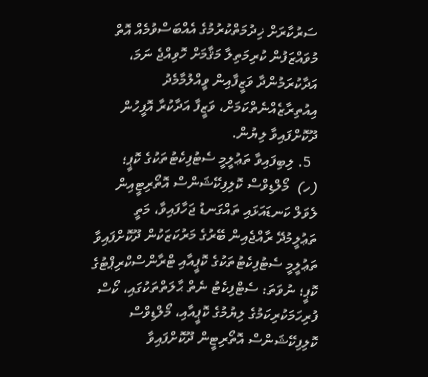ސަރުކާރަށް ޚިދުމަތްކުރުމުގެ އެއްބަސްވުމެއް އޮތް މުވައްޒަފުން ކުރިމަތިލާ މަޤާމަށް ހޮވިއްޖެ ނަމަ، އަދާކުރަމުންދާ ވަޒީފާއިން ވީއްލުމާމެދު އިއުތިރާޒެއްނެތްކަމަށް، ވަޒީފާ އަދާކުރާ އޮފީހުން ދޫކޮށްފައިވާ ލިޔުން.
  5. ލިބިފައިވާ ތަޢުލީމީ ސެޓުފިކެޓުތަކުގެ ކޮޕީ؛
(ހ)  މޯލްޑިވްސް ކޮލިފިކޭޝަންސް އޮތޯރިޓީއިން ލެވަލް ކަނޑައަޅައި ތައްގަނޑު ޖަހާފައިވާ، މަތީ ތަޢުލީމުދޭ ރާއްޖެއިން ބޭރުގެ މަރުކަޒަކުން ދޫކޮށްފައިވާ ތަޢުލީމީ ސެޓުފިކެޓުތަކުގެ ކޮޕީއާއި ޓްރާންސްކްރިޕްޓުގެ ކޮޕީ؛ ނުވަތަ: ސެޓްފިކެޓު ނެތް ޙާލަތްތަކުގައި، ކޯސް ފުރިހަމަކުރިކަމުގެ ލިޔުމުގެ ކޮޕީއާއި، މޯލްޑިވްސް ކޮލިފިކޭޝަންސް އޮތޯރިޓީން ދޫކޮށްފައިވާ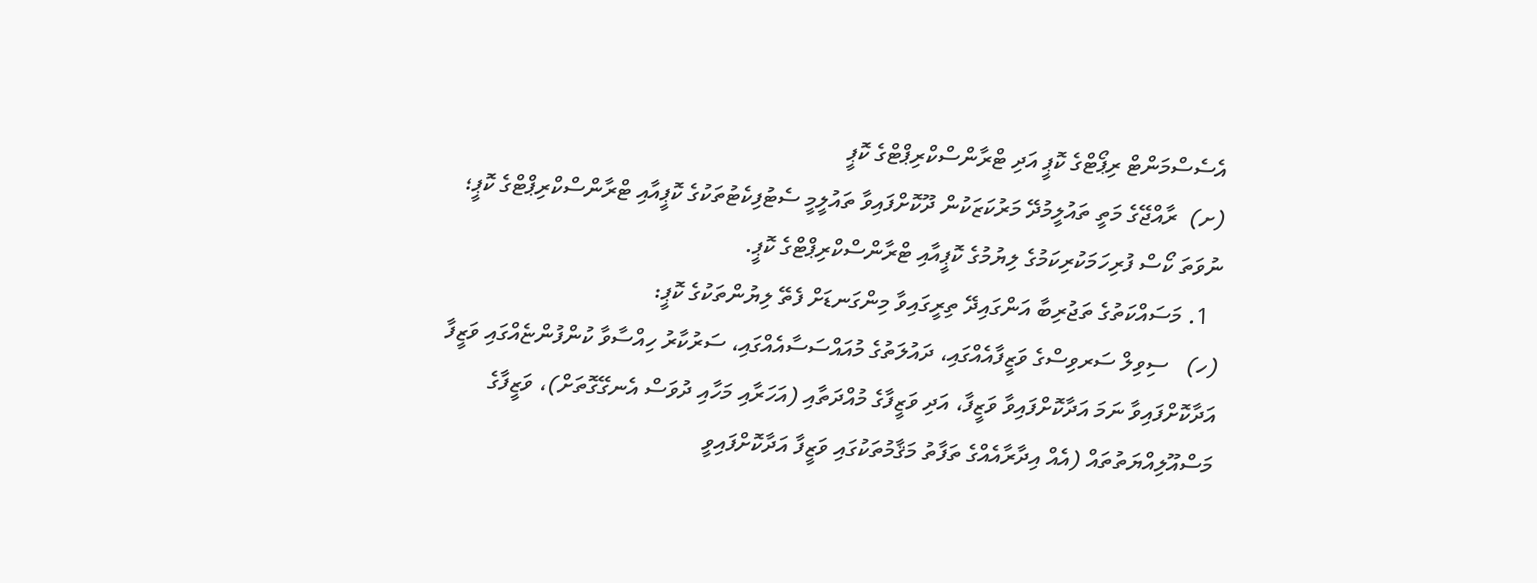އެސެސްމަންޓް ރިޕޯޓްގެ ކޮޕީ އަދި ޓްރާންސްކްރިޕްޓްގެ ކޮޕީ
(ށ)  ރާއްޖޭގެ މަތީ ތައުލީމުދޭ މަރުކަޒަކުން ދޫކޮށްފައިވާ ތައުލީމީ ސެޓުފިކެޓުތަކުގެ ކޮޕީއާއި ޓްރާންސްކްރިޕްޓްގެ ކޮޕީ؛ ނުވަތަ ކޯސް ފުރިހަމަކުރިކަމުގެ ލިޔުމުގެ ކޮޕީއާއި ޓްރާންސްކްރިޕްޓްގެ ކޮޕީ.
  1. މަސައްކަތުގެ ތަޖުރިބާ އަންގައިދޭ ތިރީގައިވާ މިންގަނޑަށް ފެތޭ ލިޔުންތަކުގެ ކޮޕީ:
(ހ)   ސިވިލް ސަރވިސްގެ ވަޒީފާއެއްގައި، ދައުލަތުގެ މުއައްސަސާއެއްގައި، ސަރުކާރު ހިއްސާވާ ކުންފުންޏެއްގައި ވަޒީފާ އަދާކޮށްފައިވާ ނަމަ އަދާކޮށްފައިވާ ވަޒީފާ، އަދި ވަޒީފާގެ މުއްދަތާއި (އަހަރާއި މަހާއި ދުވަސް އެނގޭގޮތަށް)، ވަޒީފާގެ މަސްއޫލިއްޔަތުތައް (އެއް އިދާރާއެއްގެ ތަފާތު މަޤާމުތަކުގައި ވަޒީފާ އަދާކޮށްފައިވީ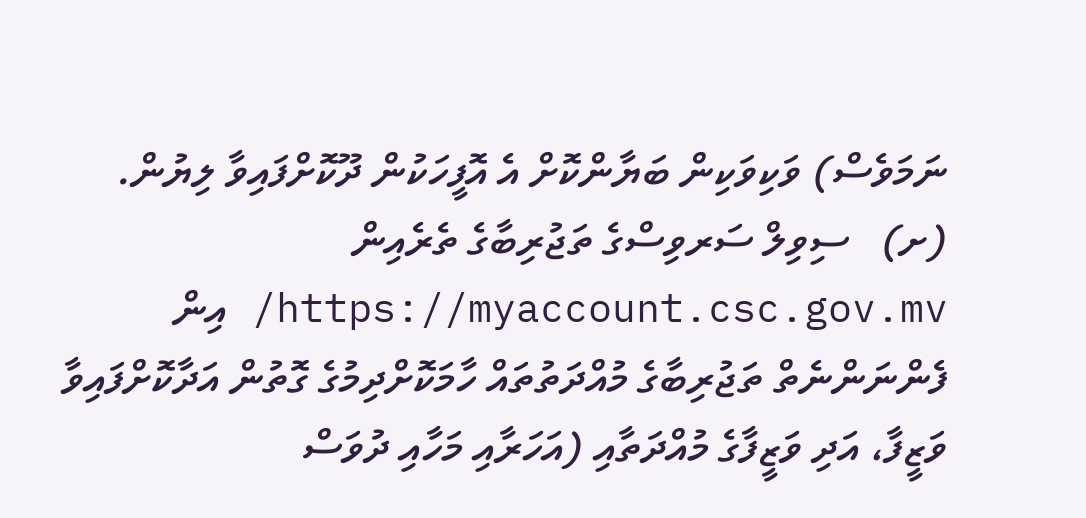ނަމަވެސް) ވަކިވަކިން ބަޔާންކޮށް އެ އޮފީހަކުން ދޫކޮށްފައިވާ ލިޔުން.
(ށ)   ސިވިލް ސަރވިސްގެ ތަޖުރިބާގެ ތެރެއިން https://myaccount.csc.gov.mv/ އިން ފެންނަންނެތް ތަޖުރިބާގެ މުއްދަތުތައް ހާމަކޮށްދިމުގެ ގޮތުން އަދާކޮށްފައިވާ ވަޒީފާ، އަދި ވަޒީފާގެ މުއްދަތާއި (އަހަރާއި މަހާއި ދުވަސް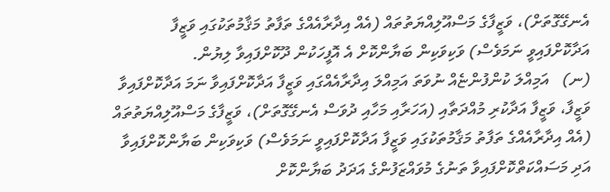އެނގޭގޮތަށް)، ވަޒީފާގެ މަސްއޫލިއްޔަތުތައް (އެއް އިދާރާއެއްގެ ތަފާތު މަޤާމުތަކުގައި ވަޒީފާ އަދާކޮށްފައިވީ ނަމަވެސް) ވަކިވަކިން ބަޔާންކޮށް އެ އޮފީހަކުން ދޫކޮށްފައިވާ ލިޔުން.
(ނ)   އަމިއްލަ ކުންފުންޏެއް ނުވަތަ އަމިއްލަ އިދާރާއެއްގައި ވަޒީފާ އަދާކޮށްފައިވާ ނަމަ އަދާކޮށްފައިވާ ވަޒީފާ، ވަޒީފާ އަދާކުރި މުއްދަތާއި (އަހަރާއި މަހާއި ދުވަސް އެނގޭގޮތަށް)، ވަޒީފާގެ މަސްއޫލިއްޔަތުތައް (އެއް އިދާރާއެއްގެ ތަފާތު މަޤާމުތަކުގައި ވަޒީފާ އަދާކޮށްފައިވީ ނަމަވެސް) ވަކިވަކިން ބަޔާންކޮށްފައިވާ އަދި މަސައްކަތްކޮށްފައިވާ ތަނުގެ މުވައްޒަފުންގެ އަދަދު ބަޔާންކޮށް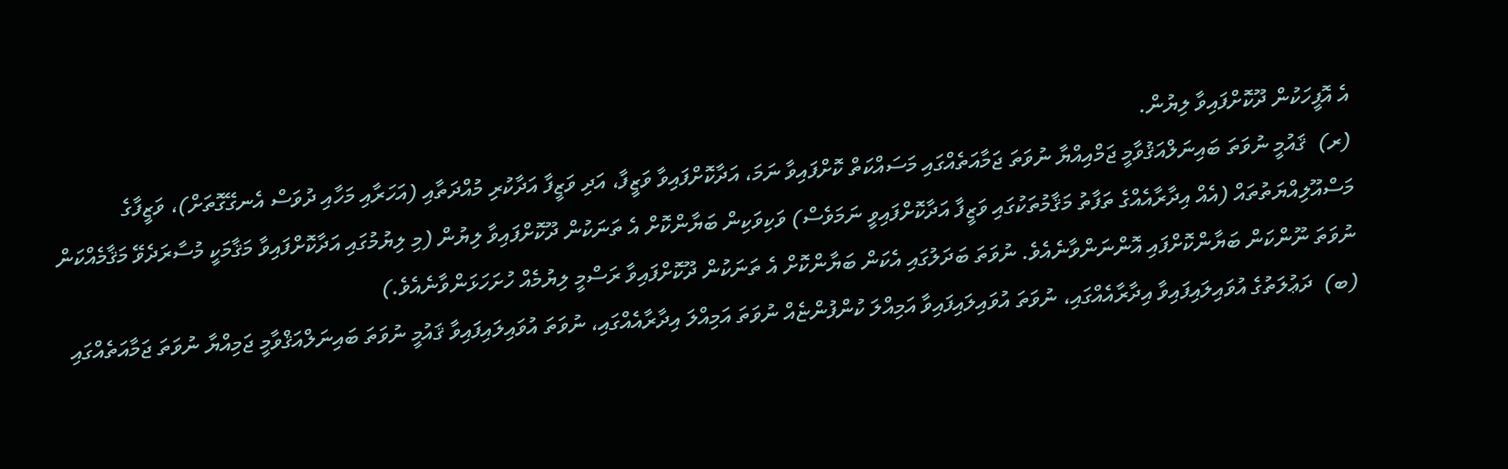އެ އޮފީހަކުން ދޫކޮށްފައިވާ ލިޔުން.
(ރ)  ޤައުމީ ނުވަތަ ބައިނަލްއަޤުވާމީ ޖަމްއިއްޔާ ނުވަތަ ޖަމާއަތެއްގައި މަސައްކަތް ކޮށްފައިވާ ނަމަ، އަދާކޮށްފައިވާ ވަޒީފާ، އަދި ވަޒީފާ އަދާކުރި މުއްދަތާއި (އަހަރާއި މަހާއި ދުވަސް އެނގޭގޮތަށް)، ވަޒީފާގެ މަސްއޫލިއްޔަތުތައް (އެއް އިދާރާއެއްގެ ތަފާތު މަޤާމުތަކުގައި ވަޒީފާ އަދާކޮށްފައިވީ ނަމަވެސް) ވަކިވަކިން ބަޔާންކޮށް އެ ތަނަކުން ދޫކޮށްފައިވާ ލިޔުން (މި ލިޔުމުގައި އަދާކޮށްފައިވާ މަޤާމަކީ މުސާރަދެވޭ މަޤާމެއްކަން ނުވަތަ ނޫންކަން ބަޔާންކޮށްފައި އޮންނަންވާނެއެވެ. ނުވަތަ ބަދަލުގައި އެކަން ބަޔާންކޮށް އެ ތަނަކުން ދޫކޮށްފައިވާ ރަސްމީ ލިޔުމެއް ހުށަހަޅަންވާނެއެވެ.)
(ބ)  ދަޢުލަތުގެ އުވައިލައިފައިވާ އިދާރާއެއްގައި، ނުވަތަ އުވައިލައިފައިވާ އަމިއްލަ ކުންފުންޏެއް ނުވަތަ އަމިއްލަ އިދާރާއެއްގައި، ނުވަތަ އުވައިލައިފައިވާ ޤައުމީ ނުވަތަ ބައިނަލްއަޤްވާމީ ޖަމިއްޔާ ނުވަތަ ޖަމާއަތެއްގައި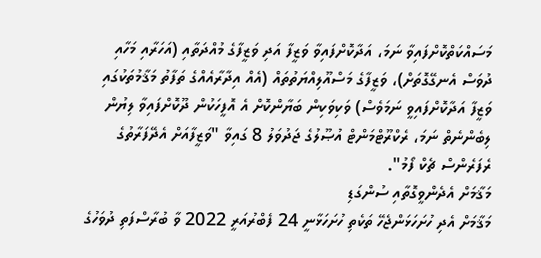މަސައްކަތްކޮށްފައިވާ ނަމަ، އަދާކޮށްފައިވާ ވަޒީފާ އަދި ވަޒީފާގެ މުއްދަތާއި (އަހަރާއި މަހާއި ދުވަސް އެނގޭގޮތަށް)، ވަޒީފާގެ މަސްއޫލިއްޔަތުތައް (އެއް އިދާރާއެއްގެ ތަފާތު މަޤާމުތަކުގައި ވަޒީފާ އަދާކޮށްފައިވީ ނަމަވެސް) ވަކިވަކިން ބަޔާންކޮށް އެ އޮފީހަކުން ދޫކޮށްފައިވާ ލިޔުން ލިބެންނެތް ނަމަ، ރެކްރޫޓްމަންޓް އުޞޫލުގެ ޖަދުވަލު 8 ގައިވާ "ވަޒީފާއަށް އެދޭފަރާތުގެ ރެފަރެންސް ޗެކް ފޯމު".
މަޤާމަށް އެދެންވީގޮތާއި ސުންގަޑި
މަޤާމަށް އެދި ހުށަހަޅަންޖެހޭ ތަކެތި ހުށަހަޅާނީ 24 ފެބްރުއަރީ 2022 ވާ ބުރާސްފަތި ދުވަހުގެ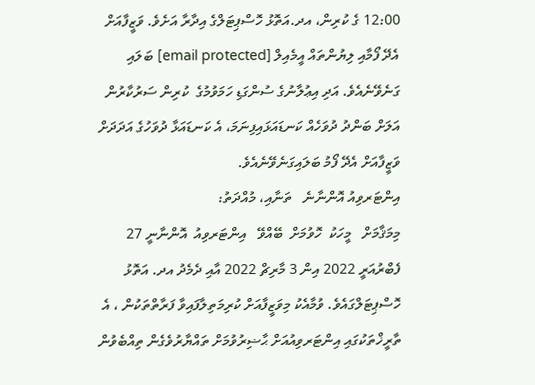12:00 ގެ ކުރިން، އދ.އަތޮޅު ހޮސްޕިޓަލްގެ އިދާރާ އަށެވެ. ވަޒީފާއަށް އެދޭ ފޯމާއި ލިޔުންތައް އީމެއިލް [email protected] ބަލައި ގަނެވޭނެއެވެ. އަދި އިޢުލާނުގެ ސުންގަޑި ހަމަވުމުގެ  ކުރިން ސަރުކާރުން އަލަށް ބަންދު ދުވަހެއް ކަނޑައަޅައިފިނަމަ، އެ ކަނޑައަޅާ ދުވަހުގެ އަދަދަށް ވަޒީފާއަށް އެދޭ ފޯމު ބަލައިގަނެވޭނެއެވެ.
އިންޓަރވިއު އޮންނާނެ   ތަނާއި، މުއްދަތު:
މިމަޤާމަށް   މީހަކު  ހޮވުމަށް  ބޭއްވޭ   އިންޓަރވިއު  އޮންނާނީ 27 ފެބްރުއަރީ 2022 އިން 3 މާރިޗް 2022 އާއި ދެމެދު އދ. އަތޮޅު ހޮސްޕިޓަލްގައެވެ. ވުމާއެކު މިވަޒީފާއަށް ކުރިމަތިލާފައިވާ ފަރާތްތަކުން ، އެ ތާރީޚްތަކުގައި އިންޓަރވިއުއަށް ޙާޟިރުވުމަށް ތައްޔާރުވެގެން ތިއްބެވުން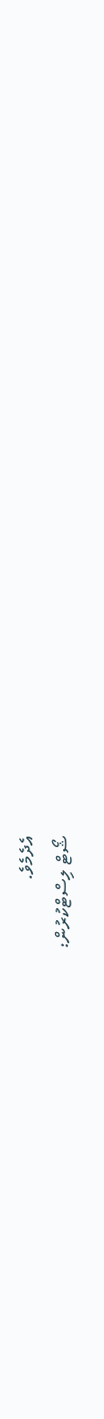އެދެމެވެ.
ޝޯޓް ލިސްޓްކުރުން: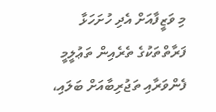މި ވަޒީފާއަށް އެދި ހުށަހަޅާ ފަރާތްތަކުގެ ތެރެއިން ތަޢުލީމީ ފެންވަރާއި ތަޖުރިބާއަށް ބަލައި،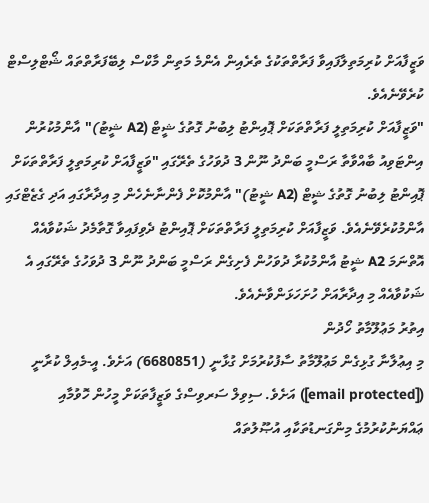ވަޒީފާއަށް ކުރިމަތިލާފައިވާ ފަރާތްތަކުގެ ތެރެއިން އެންމެ މަތިން މާކްސް ލިބޭފަރާތްތައް ޝޯޓްލިސްޓް ކުރެވޭނެއެވެ.
"ވަޒީފާއަށް ކުރިމަތިލީ ފަރާތްތަކަށް ޕޮއިންޓު ލިބުނު ގޮތުގެ ޝީޓް (A2 ޝީޓު)" އާންމުކުރުން
އިންޓަވިއު ބާއްވާތާ ރަސްމީ ބަންދު ނޫން 3 ދުވަހުގެ ތެރޭގައި "ވަޒީފާއަށް ކުރިމަތިލީ ފަރާތްތަކަށް ޕޮއިންޓު ލިބުނު ގޮތުގެ ޝީޓް (A2 ޝީޓު)" އާންމުކޮށް ފެންނާނެހެން މި އިދާރާގައި އަދި ގެޒެޓްގައި އާންމުކުރެވޭނެއެވެ. ވަޒީފާއަށް ކުރިމަތިލީ ފަރާތްތަކަށް ޕޮއިންޓު ދެވިފައިވާ ގޮތާމެދު ޝަކުވާއެއް އޮތްނަމަ A2 ޝީޓު އާންމުކުރާ ދުވަހުން ފެށިގެން ރަސްމީ ބަންދު ނޫން 3 ދުވަހުގެ ތެރޭގައި އެ ޝަކުވާއެއް މި އިދާރާއަށް ހުށަހަޅަންވާނެއެވެ.
އިތުރު މަޢުލޫމާތު ހޯދުން
މި އިޢުލާނާ ގުޅިގެން މަޢުލޫމާތު ސާފުކުރުމަށް ގުޅާނީ (6680851) އަށެވެ. އީ-މެއިލް ކުރާނީ ([email protected]) އަށެވެ. ސިވިލް ސަރވިސްގެ ވަޒީފާތަކަށް މީހުން ހޮވުމާއި ޢައްޔަނުކުރުމުގެ މިންގަނޑުތަކާއި އުޞޫލުތައް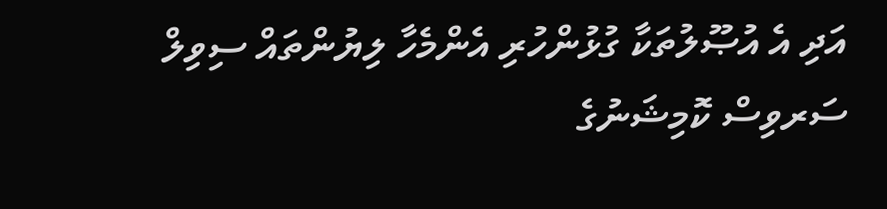އަދި އެ އުޞޫލުތަކާ ގުޅުންހުރި އެންމެހާ ލިޔުންތައް ސިވިލް ސަރވިސް ކޮމިޝަނުގެ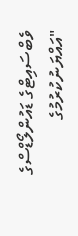ވެބްސައިޓްގެ ޑައުންލޯޑްސްގެ "އައްޔަނުކުރުމުގެ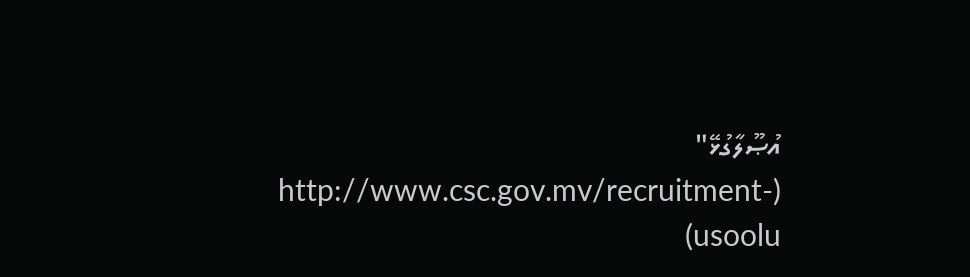އުޞޫލާގުޅޭ" (http://www.csc.gov.mv/recruitment-usoolu)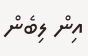އިން ލިބެން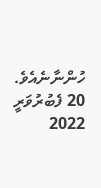ހުންނާނެއެވެ.
20 ފެބުރުވަރީ 2022